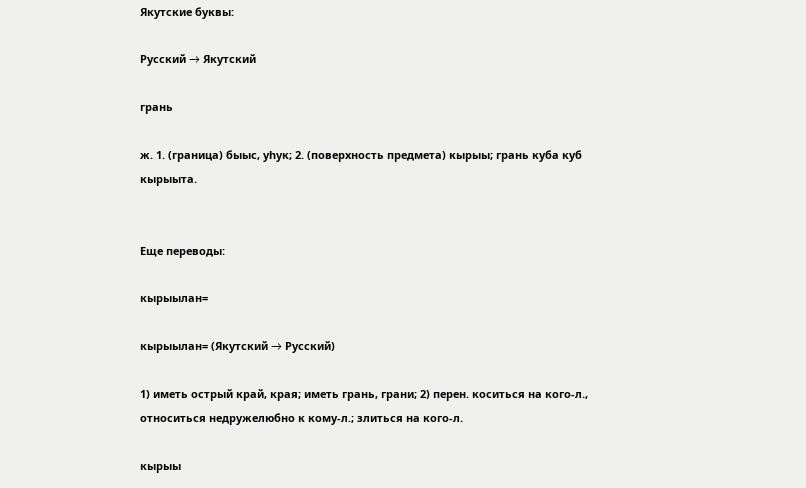Якутские буквы:

Русский → Якутский

грань

ж. 1. (граница) быыс, уһук; 2. (поверхность предмета) кырыы; грань куба куб кырыыта.


Еще переводы:

кырыылан=

кырыылан= (Якутский → Русский)

1) иметь острый край, края; иметь грань, грани; 2) перен. коситься на кого-л., относиться недружелюбно к кому-л.; злиться на кого-л.

кырыы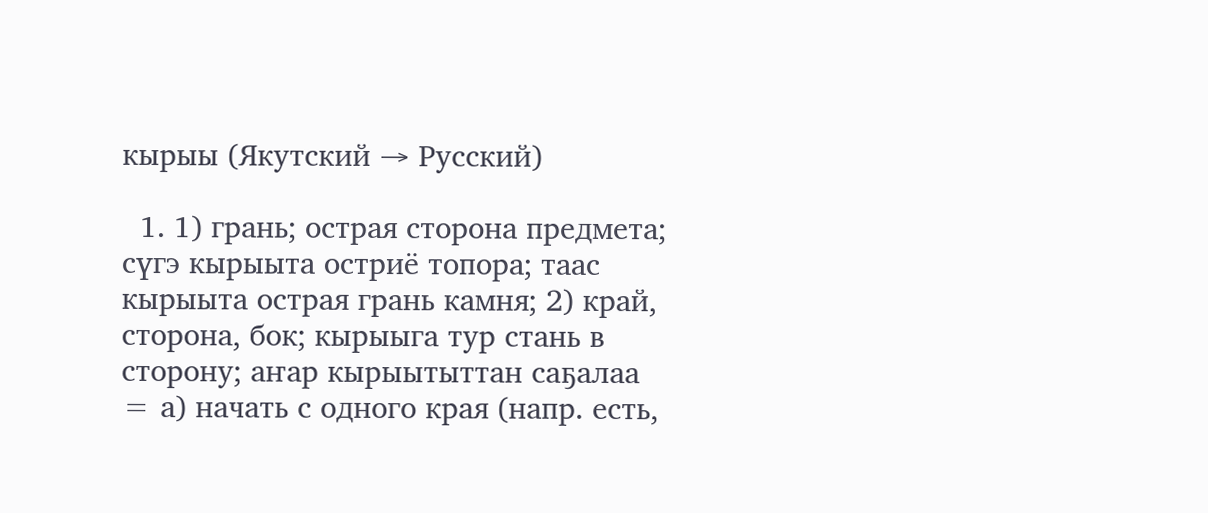кырыы (Якутский → Русский)

  1. 1) грань; острая сторона предмета; сүгэ кырыыта остриё топора; таас кырыыта острая грань камня; 2) край, сторона, бок; кырыыга тур стань в сторону; аҥар кырыытыттан саҕалаа = а) начать с одного края (напр. есть,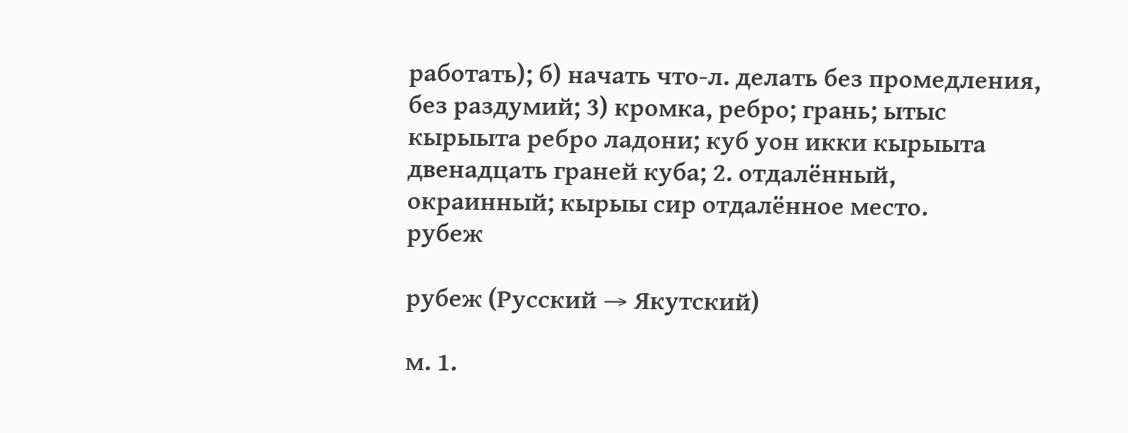работать); б) начать что-л. делать без промедления, без раздумий; 3) кромка, ребро; грань; ытыс кырыыта ребро ладони; куб уон икки кырыыта двенадцать граней куба; 2. отдалённый, окраинный; кырыы сир отдалённое место.
рубеж

рубеж (Русский → Якутский)

м. 1.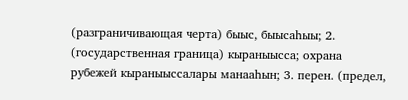(разграничивающая черта) быыс, быысаһыы; 2. (государственная граница) кыраныысса; охрана рубежей кыраныыссалары манааһын; 3. перен. (предел,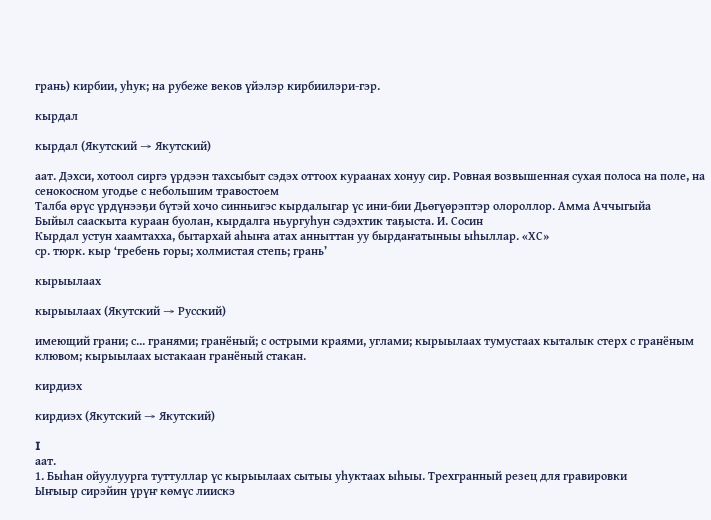грань) кирбии, уһук; на рубеже веков үйэлэр кирбиилэри-гэр.

кырдал

кырдал (Якутский → Якутский)

аат. Дэхси, хотоол сиргэ үрдээн тахсыбыт сэдэх оттоох кураанах хонуу сир. Ровная возвышенная сухая полоса на поле, на сенокосном угодье с небольшим травостоем
Талба өрүс үрдүнээҕи бүтэй хочо синньигэс кырдалыгар үс ини-бии Дьөгүөрэптэр олороллор. Амма Аччыгыйа
Быйыл сааскыта кураан буолан, кырдалга ньургуһун сэдэхтик таҕыста. И. Сосин
Кырдал устун хаамтахха, бытархай аһыҥа атах анныттан уу бырдаҥатыныы ыһыллар. «ХС»
ср. тюрк. кыр ‘гребень горы; холмистая степь; грань’

кырыылаах

кырыылаах (Якутский → Русский)

имеющий грани; с... гранями; гранёный; с острыми краями, углами; кырыылаах тумустаах кыталык стерх с гранёным клювом; кырыылаах ыстакаан гранёный стакан.

кирдиэх

кирдиэх (Якутский → Якутский)

I
аат.
1. Быһан ойуулуурга туттуллар үс кырыылаах сытыы уһуктаах ыһыы. Трехгранный резец для гравировки
Ыҥыыр сирэйин үрүҥ көмүс лиискэ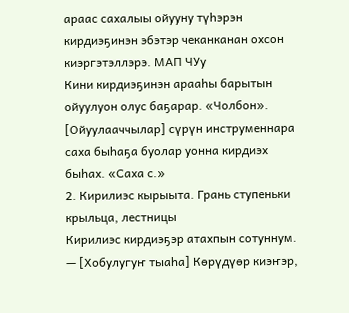араас сахалыы ойууну түһэрэн кирдиэҕинэн эбэтэр чеканканан охсон киэргэтэллэрэ. МАП ЧУу
Кини кирдиэҕинэн арааһы барытын ойуулуон олус баҕарар. «Чолбон». [Ойуулааччылар] сүрүн инструменнара саха быһаҕа буолар уонна кирдиэх быһах. «Саха с.»
2. Кирилиэс кырыыта. Грань ступеньки крыльца, лестницы
Кирилиэс кирдиэҕэр атахпын сотуннум. — [Хобулугуҥ тыаһа] Көрүдүөр киэҥэр,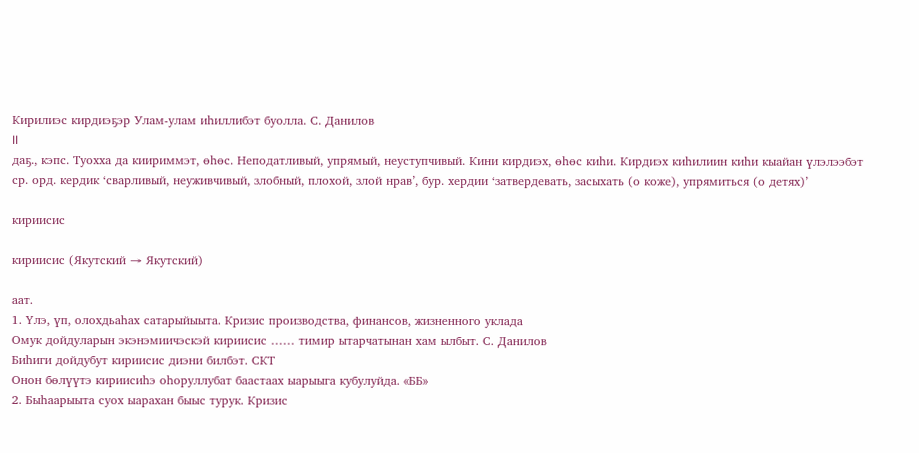Кирилиэс кирдиэҕэр Улам-улам иһиллибэт буолла. С. Данилов
II
даҕ., кэпс. Туохха да киириммэт, өһөс. Неподатливый, упрямый, неуступчивый. Кини кирдиэх, өһөс киһи. Кирдиэх киһилиин киһи кыайан үлэлээбэт
ср. орд. кердик ‘сварливый, неуживчивый, злобный, плохой, злой нрав’, бур. хердии ‘затвердевать, засыхать (о коже), упрямиться (о детях)’

кириисис

кириисис (Якутский → Якутский)

аат.
1. Үлэ, үп, олохдьаһах сатарыйыыта. Кризис производства, финансов, жизненного уклада
Омук дойдуларын экэнэмиичэскэй кириисис …… тимир ытарчатынан хам ылбыт. С. Данилов
Биһиги дойдубут кириисис диэни билбэт. СКТ
Онон бөлүүтэ кириисиһэ оһоруллубат баастаах ыарыыга кубулуйда. «ББ»
2. Быһаарыыта суох ыарахан быыс турук. Кризис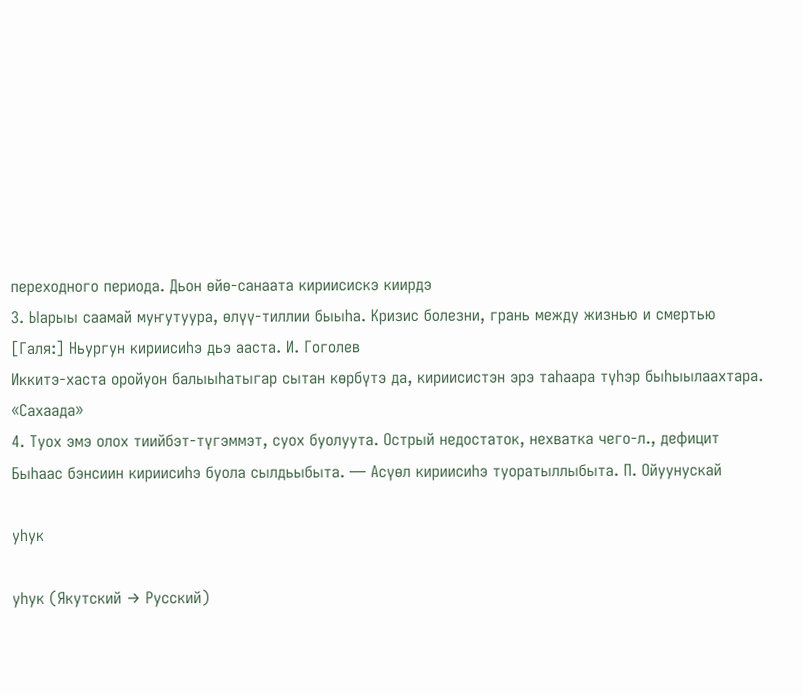переходного периода. Дьон өйө-санаата кириисискэ киирдэ
3. Ыарыы саамай муҥутуура, өлүү-тиллии быыһа. Кризис болезни, грань между жизнью и смертью
[Галя:] Ньургун кириисиһэ дьэ ааста. И. Гоголев
Иккитэ-хаста оройуон балыыһатыгар сытан көрбүтэ да, кириисистэн эрэ таһаара түһэр быһыылаахтара. «Сахаада»
4. Туох эмэ олох тиийбэт-түгэммэт, суох буолуута. Острый недостаток, нехватка чего-л., дефицит
Быһаас бэнсиин кириисиһэ буола сылдьыбыта. — Асүөл кириисиһэ туоратыллыбыта. П. Ойуунускай

уһук

уһук (Якутский → Русский)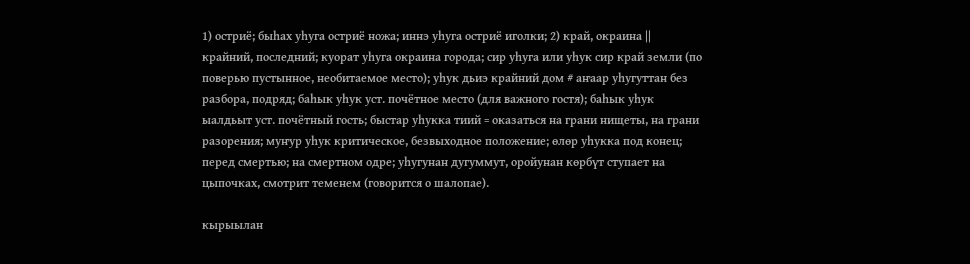1) остриё; быһах уһуга остриё ножа; иннэ уһуга остриё иголки; 2) край, окраина || крайний, последний; куорат уһуга окраина города; сир уһуга или уһук сир край земли (по поверью пустынное, необитаемое место); уһук дьиэ крайний дом # аҥаар уһугуттан без разбора, подряд; баһык уһук уст. почётное место (для важного гостя); баһык уһук ыалдьыт уст. почётный гость; быстар уһукка тиий = оказаться на грани нищеты, на грани разорения; муҥур уһук критическое, безвыходное положение; өлөр уһукка под конец; перед смертью; на смертном одре; уһугунан дугуммут, оройунан көрбүт ступает на цыпочках, смотрит теменем (говорится о шалопае).

кырыылан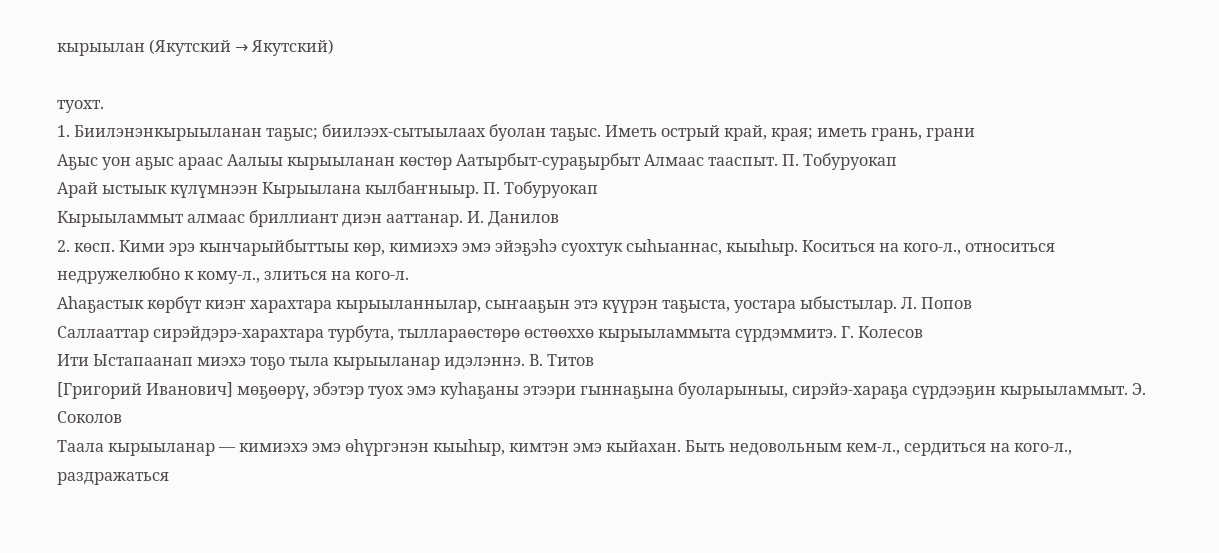кырыылан (Якутский → Якутский)

туохт.
1. Биилэнэнкырыыланан таҕыс; биилээх-сытыылаах буолан таҕыс. Иметь острый край, края; иметь грань, грани
Аҕыс уон аҕыс араас Аалыы кырыыланан көстөр Аатырбыт-сураҕырбыт Алмаас тааспыт. П. Тобуруокап
Арай ыстыык күлүмнээн Кырыылана кылбаҥныыр. П. Тобуруокап
Кырыыламмыт алмаас бриллиант диэн ааттанар. И. Данилов
2. көсп. Кими эрэ кынчарыйбыттыы көр, кимиэхэ эмэ эйэҕэһэ суохтук сыһыаннас, кыыһыр. Коситься на кого-л., относиться недружелюбно к кому-л., злиться на кого-л.
Аһаҕастык көрбүт киэҥ харахтара кырыыланнылар, сыҥааҕын этэ күүрэн таҕыста, уостара ыбыстылар. Л. Попов
Саллааттар сирэйдэрэ-харахтара турбута, тыллараөстөрө өстөөххө кырыыламмыта сүрдэммитэ. Г. Колесов
Ити Ыстапаанап миэхэ тоҕо тыла кырыыланар идэлэннэ. В. Титов
[Григорий Иванович] мөҕөөрү, эбэтэр туох эмэ куһаҕаны этээри гыннаҕына буоларыныы, сирэйэ-хараҕа сүрдээҕин кырыыламмыт. Э. Соколов
Таала кырыыланар — кимиэхэ эмэ өһүргэнэн кыыһыр, кимтэн эмэ кыйахан. Быть недовольным кем-л., сердиться на кого-л., раздражаться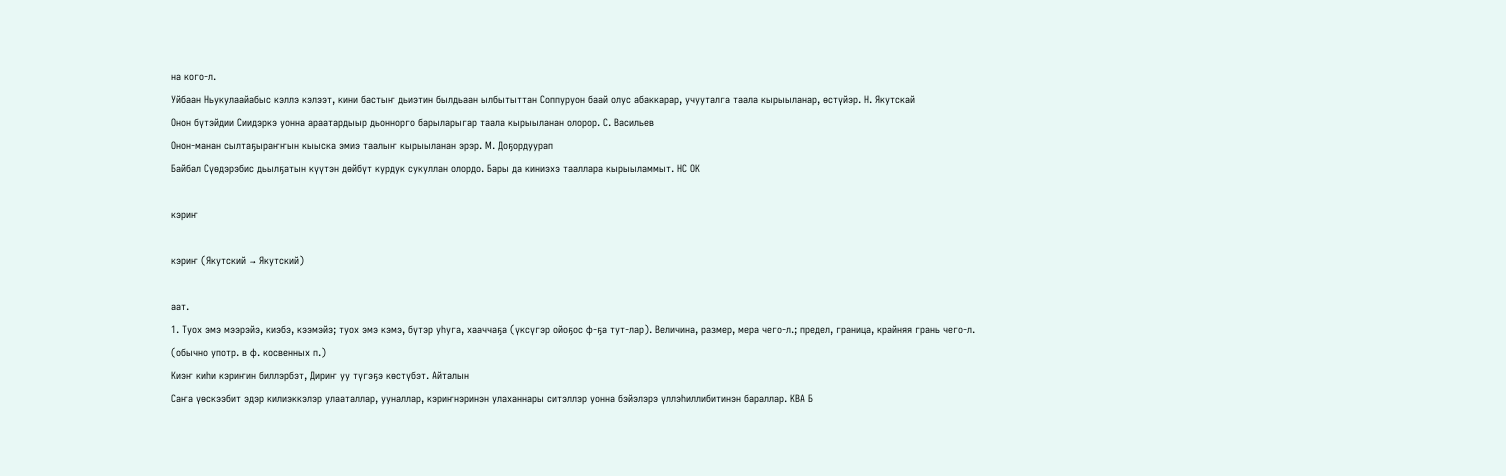на кого-л.
Уйбаан Ньукулаайабыс кэллэ кэлээт, кини бастыҥ дьиэтин былдьаан ылбытыттан Соппуруон баай олус абаккарар, учууталга таала кырыыланар, өстүйэр. Н. Якутскай
Онон бүтэйдии Сиидэркэ уонна араатардыыр дьоннорго барыларыгар таала кырыыланан олорор. С. Васильев
Онон-манан сылтаҕыраҥҥын кыыска эмиэ таалыҥ кырыыланан эрэр. М. Доҕордуурап
Байбал Сүөдэрэбис дьылҕатын күүтэн дөйбүт курдук сукуллан олордо. Бары да киниэхэ тааллара кырыыламмыт. НС ОК

кэриҥ

кэриҥ (Якутский → Якутский)

аат.
1. Туох эмэ мээрэйэ, киэбэ, кээмэйэ; туох эмэ кэмэ, бүтэр уһуга, хааччаҕа (үксүгэр ойоҕос ф-ҕа тут-лар). Величина, размер, мера чего-л.; предел, граница, крайняя грань чего-л. (обычно употр. в ф. косвенных п.)
Киэҥ киһи кэриҥин биллэрбэт, Дириҥ уу түгэҕэ көстүбэт. Айталын
Саҥа үөскээбит эдэр килиэккэлэр улааталлар, ууналлар, кэриҥнэринэн улаханнары ситэллэр уонна бэйэлэрэ үллэһиллибитинэн бараллар. КВА Б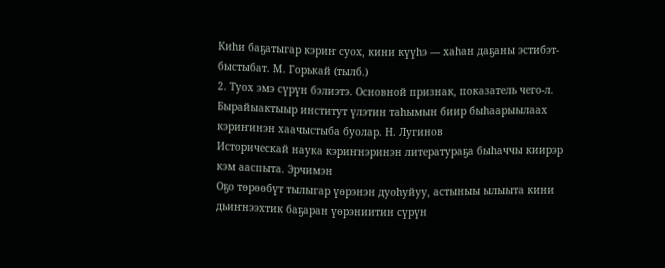Киһи баҕатыгар кэриҥ суох, кини күүһэ — хаһан даҕаны эстибэт-быстыбат. М. Горькай (тылб.)
2. Туох эмэ сүрүн бэлиэтэ. Основной признак, показатель чего-л.
Бырайыактыыр институт үлэтин таһымын биир быһаарыылаах кэриҥинэн хаачыстыба буолар. Н. Лугинов
Историческай наука кэриҥнэринэн литератураҕа быһаччы киирэр кэм ааспыта. Эрчимэн
Оҕо төрөөбүт тылыгар үөрэнэн дуоһуйуу, астыныы ылыыта кини дьиҥнээхтик баҕаран үөрэниитин сүрүн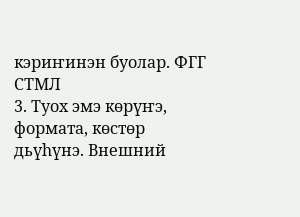кэриҥинэн буолар. ФГГ СТМЛ
3. Туох эмэ көрүҥэ, формата, көстөр дьүһүнэ. Внешний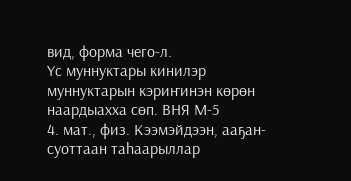вид, форма чего-л.
Үс муннуктары кинилэр муннуктарын кэриҥинэн көрөн наардыахха сөп. ВНЯ М-5
4. мат., физ. Кээмэйдээн, ааҕан-суоттаан таһаарыллар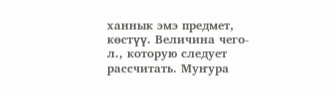ханнык эмэ предмет, көстүү. Величина чего-л., которую следует рассчитать. Муҥура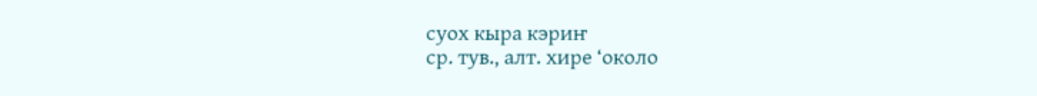суох кыра кэриҥ
ср. тув., алт. хире ‘около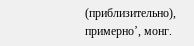(приблизительно), примерно’, монг.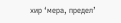хир ‘мера, предел’